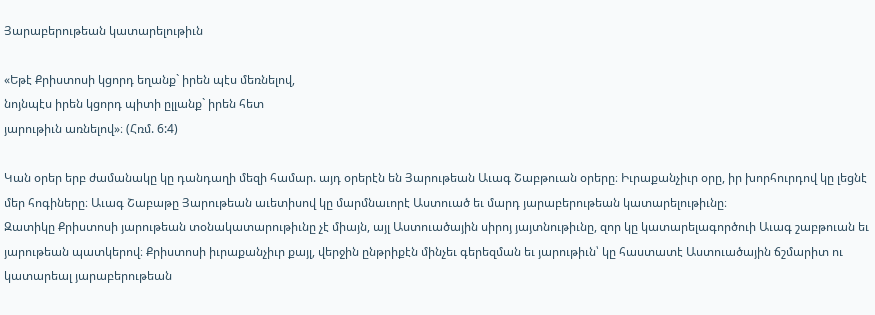Յարաբերութեան կատարելութիւն

«Եթէ Քրիստոսի կցորդ եղանք` իրեն պէս մեռնելով,
նոյնպէս իրեն կցորդ պիտի ըլլանք` իրեն հետ
յարութիւն առնելով»։ (Հռմ. 6:4)

Կան օրեր երբ ժամանակը կը դանդաղի մեզի համար. այդ օրերէն են Յարութեան Աւագ Շաբթուան օրերը։ Իւրաքանչիւր օրը, իր խորհուրդով կը լեցնէ մեր հոգիները։ Աւագ Շաբաթը Յարութեան աւետիսով կը մարմնաւորէ Աստուած եւ մարդ յարաբերութեան կատարելութիւնը։
Զատիկը Քրիստոսի յարութեան տօնակատարութիւնը չէ միայն, այլ Աստուածային սիրոյ յայտնութիւնը, զոր կը կատարելագործուի Աւագ շաբթուան եւ յարութեան պատկերով։ Քրիստոսի իւրաքանչիւր քայլ, վերջին ընթրիքէն մինչեւ գերեզման եւ յարութիւն՝ կը հաստատէ Աստուածային ճշմարիտ ու կատարեալ յարաբերութեան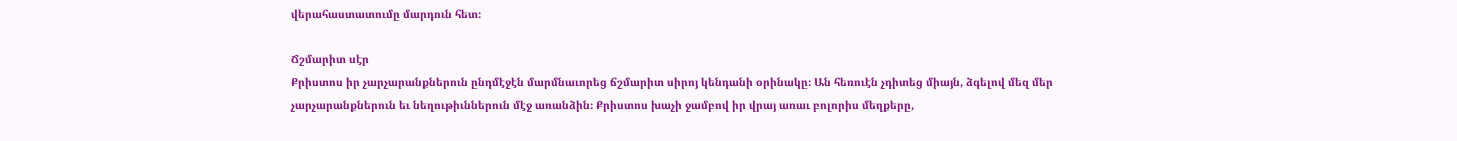վերահաստատումը մարդուն հետ։

Ճշմարիտ սէր
Քրիստոս իր չարչարանքներուն ընդմէջէն մարմնաւորեց ճշմարիտ սիրոյ կենդանի օրինակը։ Ան հեռուէն չդիտեց միայն, ձգելով մեզ մեր չարչարանքներուն եւ նեղութիւններուն մէջ առանձին։ Քրիստոս խաչի ջամբով իր վրայ առաւ բոլորիս մեղքերը,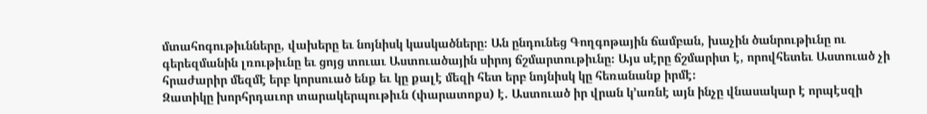մտահոգութիւնները, վախերը եւ նոյնիսկ կասկածները։ Ան ընդունեց Գողգոթային ճամբան, խաչին ծանրութիւնը ու գերեզմանին լռութիւնը եւ ցոյց տուաւ Աստուածային սիրոյ ճշմարտութիւնը։ Այս սէրը ճշմարիտ է, որովհետեւ Աստուած չի հրաժարիր մեզմէ երբ կորսուած ենք եւ կը քալէ մեզի հետ երբ նոյնիսկ կը հեռանանք իրմէ։
Զատիկը խորհրդաւոր տարակերպութիւն (փարատոքս) է. Աստուած իր վրան կ՚առնէ այն ինչը վնասակար է որպէսզի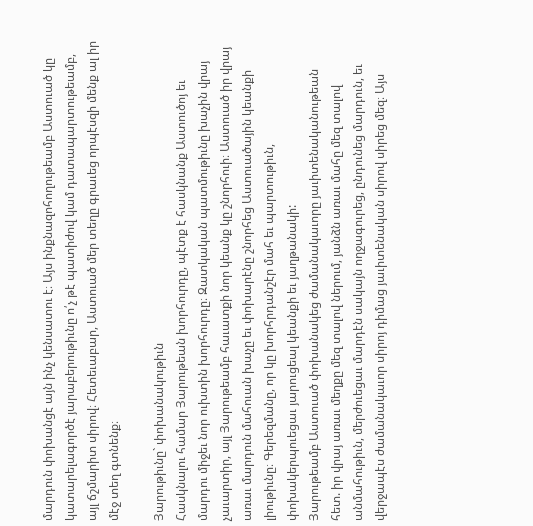մարդուն փոխանցէ այն ինչ կենսատու է։ Այս ինքնազոհողութեամբ Աստուած կը կատարելագործէ յարաբերութիւնը ո՛չ թէ պատիժով կամ դատապարտութեամբ, այլ ճշմարիտ սիրով։ Հետեւաբար, Աստուած մեր տեղը գրաւեց որպէսզի մենք ալ իր մէջ տեղ գտնենք։

Յարութիւնը` փոխանակութիւն
Հասկնալու համար Յարութեան խորհուրդը, պէտք է հասկնանք Աստուծոյ եւ մարդու միջեւ նոր ուխտին խորհուրդը։ Զատկական պատմութիւնը խաչին վրայ չաւարտիր, այլ Յարութեամբ հաւատքի նոր կեանք կը շնորհուի։ Աստուած իր վրայ առաւ մարդուն մահուան խաչը եւ փոխարէնը շնորհեց Աստուածային կեանքի լիութիւնը։ Գերեզմանը, որ կը խորհրդանշէր մահ եւ պարտութիւն, փոխակերպուեցաւ յարուցեալ կեանքի եւ յաղթանակի:
Յարութեամբ Աստուած փոխանակեց ժամանակաւորը յաւիտենականութեան հետ. իր վրայ առաւ մեղքը մեզ տալով ներում, յանձն առաւ մահը մեզ տալով անմահութիւն, մերժուեցաւ մարդէն սակայն ողջագուրեց, ընդունեց մարդուն, եւ վերջապէս ժամանակաւոր սիրոյ դիմաց յաւիտենական սիրով սիրեց մեզ։ Այս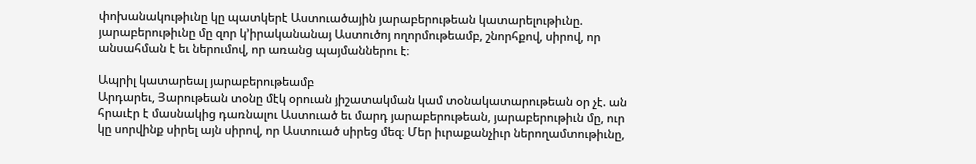փոխանակութիւնը կը պատկերէ Աստուածային յարաբերութեան կատարելութիւնը. յարաբերութիւնը մը զոր կ՚իրականանայ Աստուծոյ ողորմութեամբ, շնորհքով, սիրով, որ անսահման է եւ ներումով, որ առանց պայմաններու է։

Ապրիլ կատարեալ յարաբերութեամբ
Արդարեւ, Յարութեան տօնը մէկ օրուան յիշատակման կամ տօնակատարութեան օր չէ. ան հրաւէր է մասնակից դառնալու Աստուած եւ մարդ յարաբերութեան, յարաբերութիւն մը, ուր կը սորվինք սիրել այն սիրով, որ Աստուած սիրեց մեզ։ Մեր իւրաքանչիւր ներողամտութիւնը,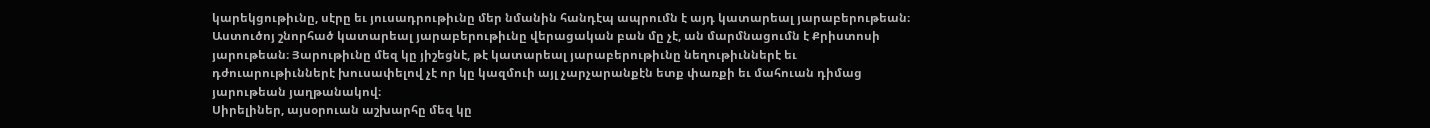կարեկցութիւնը, սէրը եւ յուսադրութիւնը մեր նմանին հանդէպ ապրումն է այդ կատարեալ յարաբերութեան։
Աստուծոյ շնորհած կատարեալ յարաբերութիւնը վերացական բան մը չէ, ան մարմնացումն է Քրիստոսի յարութեան։ Յարութիւնը մեզ կը յիշեցնէ, թէ կատարեալ յարաբերութիւնը նեղութիւններէ եւ դժուարութիւններէ խուսափելով չէ որ կը կազմուի այլ չարչարանքէն ետք փառքի եւ մահուան դիմաց յարութեան յաղթանակով։
Սիրելիներ, այսօրուան աշխարհը մեզ կը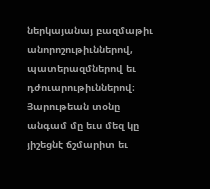ներկայանայ բազմաթիւ անորոշութիւններով, պատերազմներով եւ դժուարութիւններով։ Յարութեան տօնը անգամ մը եւս մեզ կը յիշեցնէ ճշմարիտ եւ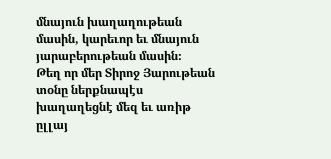մնայուն խաղաղութեան մասին, կարեւոր եւ մնայուն յարաբերութեան մասին։
Թեղ որ մեր Տիրոջ Յարութեան տօնը ներքնապէս խաղաղեցնէ մեզ եւ առիթ ըլլայ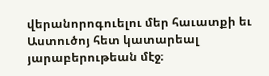վերանորոգուելու մեր հաւատքի եւ Աստուծոյ հետ կատարեալ յարաբերութեան մէջ։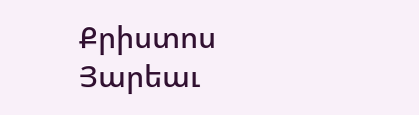Քրիստոս Յարեաւ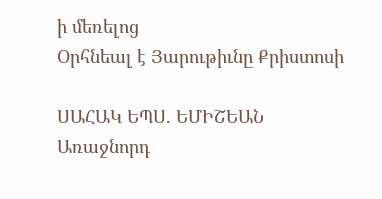ի մեռելոց
Օրհնեալ է Յարութիւնը Քրիստոսի

ՍԱՀԱԿ ԵՊՍ. ԵՄԻՇԵԱՆ
Առաջնորդ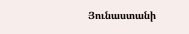Յունաստանի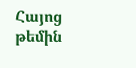Հայոց թեմին